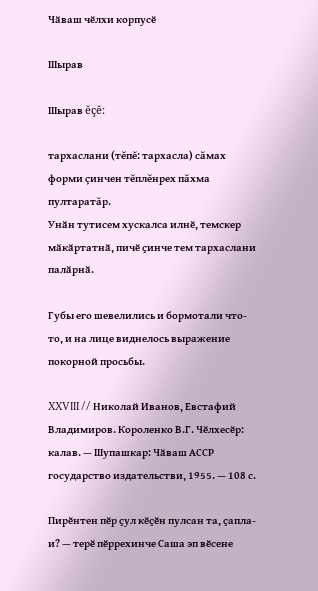Чӑваш чӗлхи корпусӗ

Шырав

Шырав ĕçĕ:

тархаслани (тĕпĕ: тархасла) сăмах форми çинчен тĕплĕнрех пăхма пултаратăр.
Унӑн тутисем хускалса илнӗ, темскер мӑкӑртатнӑ, пичӗ ҫинче тем тархаслани палӑрнӑ.

Губы его шевелились и бормотали что-то, и на лице виднелось выражение покорной просьбы.

XXVIII // Николай Иванов, Евстафий Владимиров. Короленко В.Г. Чӗлхесӗр: калав. — Шупашкар: Чӑваш АССР государство издательстви, 1955. — 108 с.

Пирӗнтен пӗр ҫул кӗҫӗн пулсан та, ҫапла-и? — терӗ пӗррехинче Саша эп вӗсене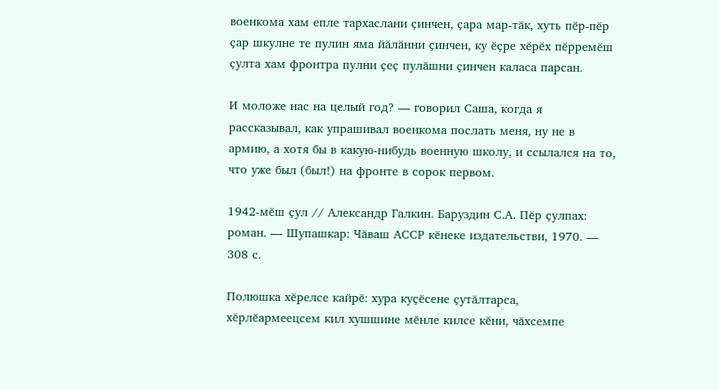военкома хам епле тархаслани ҫинчен, ҫара мар-тӑк, хуть пӗр-пӗр ҫар шкулне те пулин яма йӑлӑнни ҫинчен, ку ӗҫре хӗрӗх пӗрремӗш ҫулта хам фронтра пулни ҫеҫ пулӑшни ҫинчен каласа парсан.

И моложе нас на целый год? — говорил Саша, когда я рассказывал, как упрашивал военкома послать меня, ну не в армию, а хотя бы в какую-нибудь военную школу, и ссылался на то, что уже был (был!) на фронте в сорок первом.

1942-мӗш ҫул // Александр Галкин. Баруздин С.А. Пӗр ҫулпах: роман. — Шупашкар: Чӑваш АССР кӗнеке издательстви, 1970. — 308 с.

Полюшка хӗрелсе кайрӗ: хура куҫӗсене ҫутӑлтарса, хӗрлӗармеецсем кил хушшине мӗнле килсе кӗни, чӑхсемпе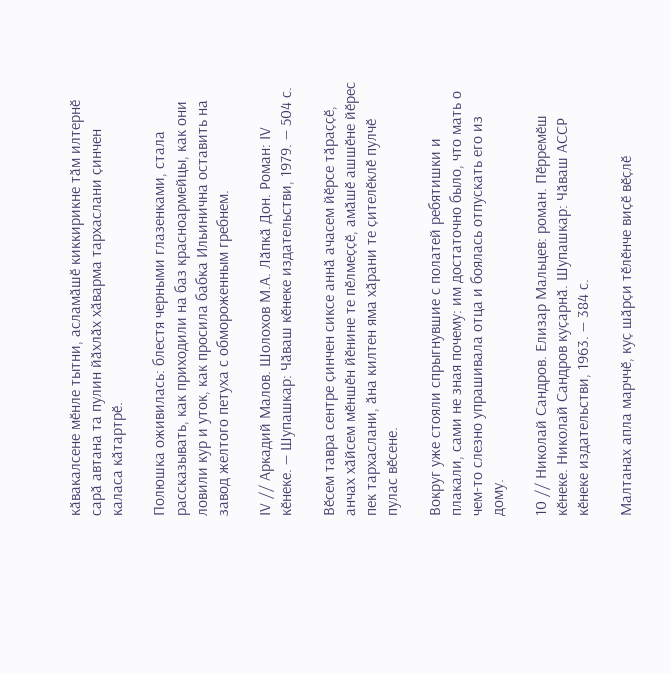кӑвакалсене мӗнле тытни, асламӑшӗ киккирикне тӑм илтернӗ сарӑ автана та пулин йӑхлӑх хӑварма тархаслани ҫинчен каласа кӑтартрӗ.

Полюшка оживилась: блестя черными глазенками, стала рассказывать, как приходили на баз красноармейцы, как они ловили кур и уток, как просила бабка Ильинична оставить на завод желтого петуха с обмороженным гребнем.

IV // Аркадий Малов. Шолохов М.А. Лӑпкӑ Дон. Роман: IV кӗнеке. — Шупашкар: Чӑваш кӗнеке издательстви, 1979. — 504 с.

Вӗсем тавра сентре ҫинчен сиксе аннӑ ачасем йӗрсе тӑраҫҫӗ, анчах хӑйсем мӗншӗн йӗнине те пӗлмеҫҫӗ, амӑшӗ ашшӗне йӗрес пек тархаслани, ӑна килтен яма хӑрани те ҫителӗклӗ пулчӗ пулас вӗсене.

Вокруг уже стояли спрыгнувшие с полатей ребятишки и плакали, сами не зная почему: им достаточно было, что мать о чем-то слезно упрашивала отца и боялась отпускать его из дому.

10 // Николай Сандров. Елизар Мальцев: роман. Пӗрремӗш кӗнеке. Николай Сандров куҫарнӑ. Шупашкар: Чӑваш АССР кӗнеке издательстви, 1963. — 384 с.

Малтанах апла марччӗ, куҫ шӑрҫи тӗлӗнче виҫӗ вӗҫлӗ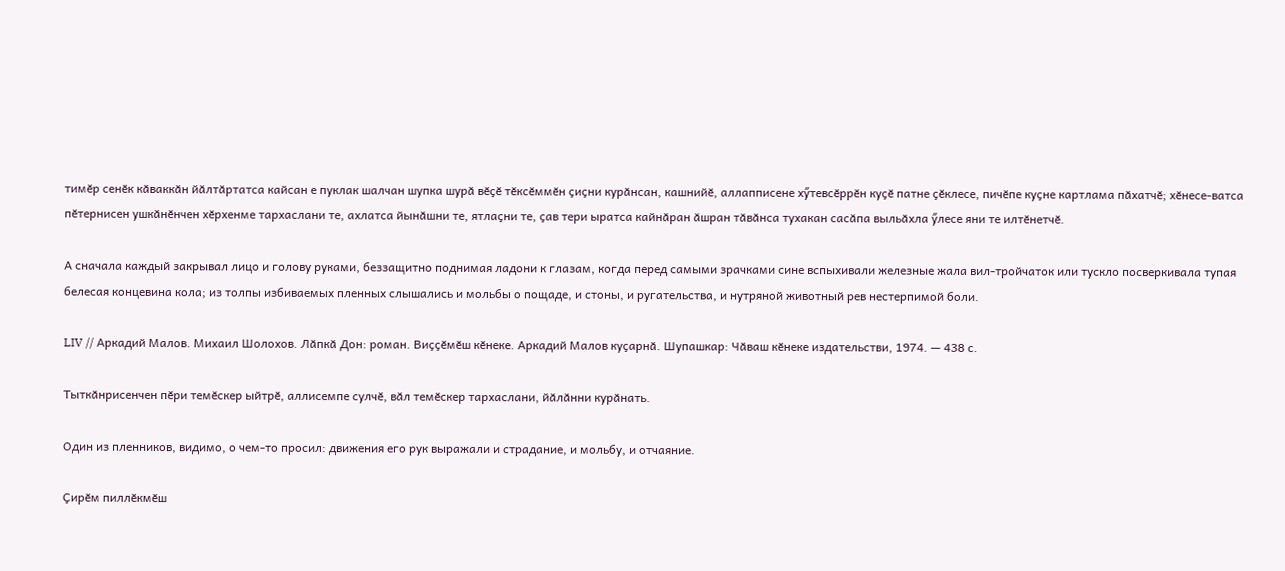тимӗр сенӗк кӑваккӑн йӑлтӑртатса кайсан е пуклак шалчан шупка шурӑ вӗҫӗ тӗксӗммӗн ҫиҫни курӑнсан, кашнийӗ, аллапписене хӳтевсӗррӗн куҫӗ патне ҫӗклесе, пичӗпе куҫне картлама пӑхатчӗ; хӗнесе-ватса пӗтернисен ушкӑнӗнчен хӗрхенме тархаслани те, ахлатса йынӑшни те, ятлаҫни те, ҫав тери ыратса кайнӑран ӑшран тӑвӑнса тухакан сасӑпа выльӑхла ӳлесе яни те илтӗнетчӗ.

А сначала каждый закрывал лицо и голову руками, беззащитно поднимая ладони к глазам, когда перед самыми зрачками сине вспыхивали железные жала вил-тройчаток или тускло посверкивала тупая белесая концевина кола; из толпы избиваемых пленных слышались и мольбы о пощаде, и стоны, и ругательства, и нутряной животный рев нестерпимой боли.

LIV // Аркадий Малов. Михаил Шолохов. Лӑпкӑ Дон: роман. Виҫҫӗмӗш кӗнеке. Аркадий Малов куҫарнӑ. Шупашкар: Чӑваш кӗнеке издательстви, 1974. — 438 с.

Тыткӑнрисенчен пӗри темӗскер ыйтрӗ, аллисемпе сулчӗ, вӑл темӗскер тархаслани, йӑлӑнни курӑнать.

Один из пленников, видимо, о чем-то просил: движения его рук выражали и страдание, и мольбу, и отчаяние.

Ҫирӗм пиллӗкмӗш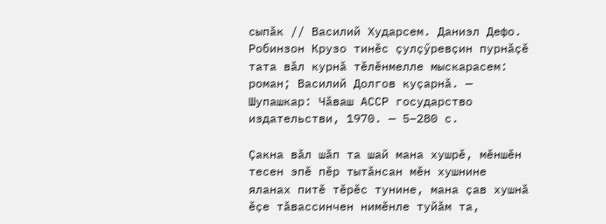сыпӑк // Василий Хударсем. Даниэл Дефо. Робинзон Крузо тинӗс ҫулҫӳревҫин пурнӑҫӗ тата вӑл курнӑ тӗлӗнмелле мыскарасем: роман; Василий Долгов куҫарнӑ. — Шупашкар: Чӑваш АССР государство издательстви, 1970. — 5–280 с.

Ҫакна вӑл шӑп та шай мана хушрӗ, мӗншӗн тесен эпӗ пӗр тытӑнсан мӗн хушнине яланах питӗ тӗрӗс тунине, мана ҫав хушнӑ ӗҫе тӑвассинчен нимӗнле туйӑм та,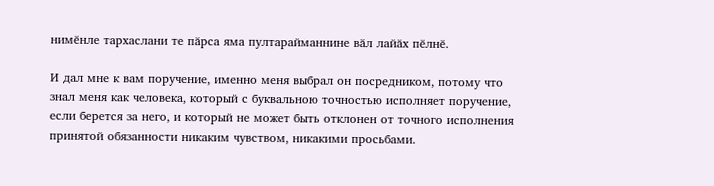нимӗнле тархаслани те пӑрса яма пултарайманнине вӑл лайӑх пӗлнӗ.

И дал мне к вам поручение, именно меня выбрал он посредником, потому что знал меня как человека, который с буквальною точностью исполняет поручение, если берется за него, и который не может быть отклонен от точного исполнения принятой обязанности никаким чувством, никакими просьбами.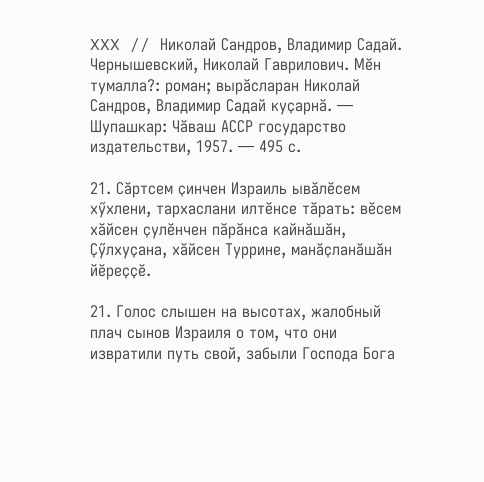XXX // Николай Сандров, Владимир Садай. Чернышевский, Николай Гаврилович. Мӗн тумалла?: роман; вырӑсларан Николай Сандров, Владимир Садай куҫарнӑ. — Шупашкар: Чӑваш АССР государство издательстви, 1957. — 495 с.

21. Сӑртсем ҫинчен Израиль ывӑлӗсем хӳхлени, тархаслани илтӗнсе тӑрать: вӗсем хӑйсен ҫулӗнчен пӑрӑнса кайнӑшӑн, Ҫӳлхуҫана, хӑйсен Туррине, манӑҫланӑшӑн йӗреҫҫӗ.

21. Голос слышен на высотах, жалобный плач сынов Израиля о том, что они извратили путь свой, забыли Господа Бога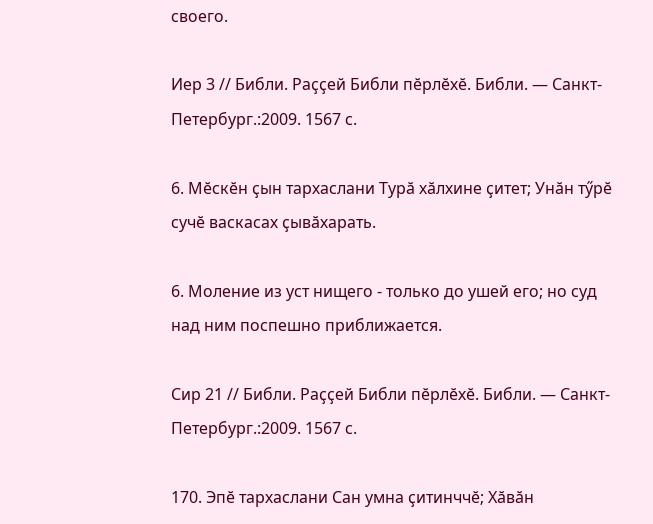своего.

Иер 3 // Библи. Раҫҫей Библи пӗрлӗхӗ. Библи. — Санкт-Петербург.:2009. 1567 с.

6. Мӗскӗн ҫын тархаслани Турӑ хӑлхине ҫитет; Унӑн тӳрӗ сучӗ васкасах ҫывӑхарать.

6. Моление из уст нищего - только до ушей его; но суд над ним поспешно приближается.

Сир 21 // Библи. Раҫҫей Библи пӗрлӗхӗ. Библи. — Санкт-Петербург.:2009. 1567 с.

170. Эпӗ тархаслани Сан умна ҫитинччӗ; Хӑвӑн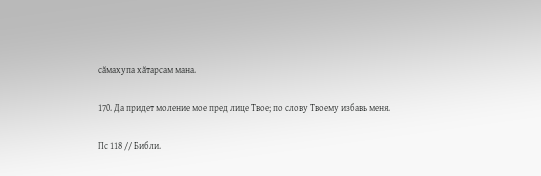сӑмахупа хӑтарсам мана.

170. Да придет моление мое пред лице Твое; по слову Твоему избавь меня.

Пс 118 // Библи.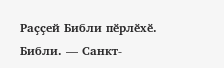Раҫҫей Библи пӗрлӗхӗ. Библи. — Санкт-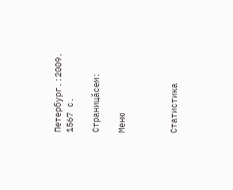Петербург.:2009. 1567 с.

Страницăсем:

Меню



Статистика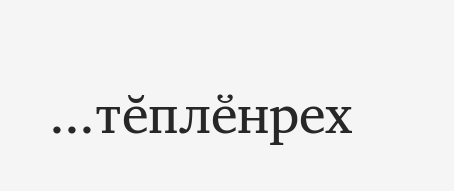...тĕплӗнрех